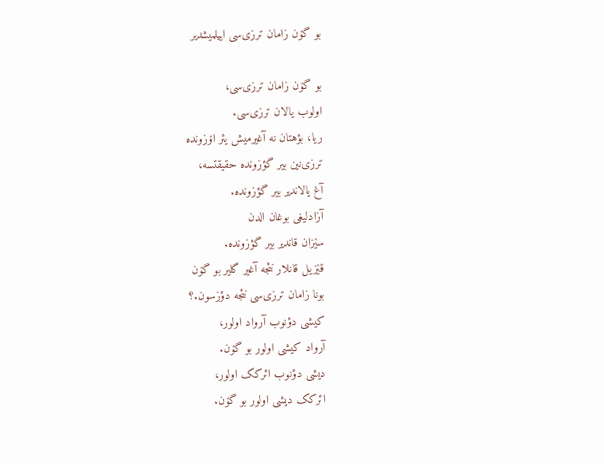بو گۆن زامان ترزی‌سی اییلمیشدیر

بو گۆن زامان ترزی‌سی،
اولوب یالان ترزی‌سی.
ریا، بؤهتان نه آغیرمیش یئر اۆزونده
ترزی‌نین بیر گؤزونده حقیقتسه،
آغ یالاندیر بیر گؤزونده.
آزادلیغی بوغان الدن
سؽزان قاندیر بیر گؤزونده.
قؽزیل قانلار نئجه آغیر گلیر بو گۆن
بونا زامان ترزی‌سی نئجه دؤزسون.؟
کیشی دؤنوب آرواد اولور،
آرواد کیشی اولور بو گۆن.
دیشی دؤنوب ائرکک اولور،
ائرکک دیشی اولور بو گۆن.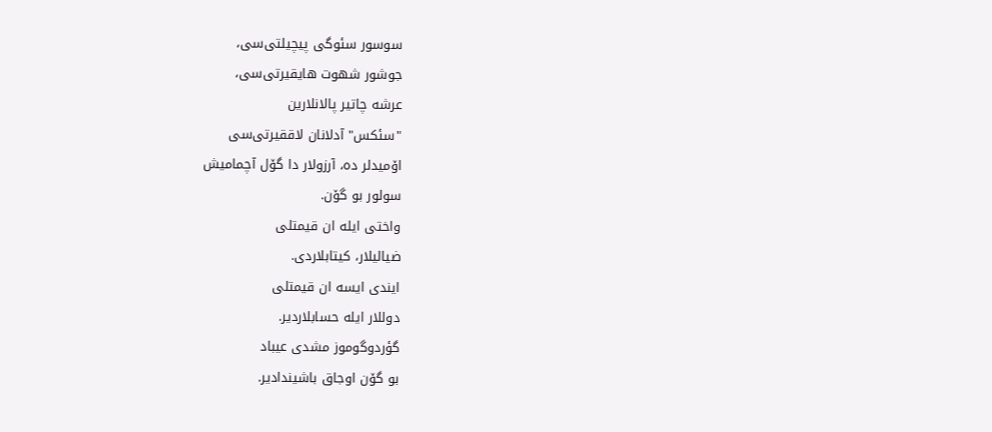سوسور سئوگی پیچیلتی‌سی،
جوشور شهوت هایقیرتی‌سی،
عرشه چاتیر پالانلارین
"سئکس" آدلانان لاققیرتی‌سی
اۆمیدلر ده، آرزولار دا گۆل آچمامیش
سولور بو گۆن.
واختی ایله ان قیمتلی
ضیالیلار، کیتابلاردی.
ایندی ایسه ان قیمتلی
دوللار ایله حسابلاردیر.
گؤردوگوموز مشدی عیباد
بو گۆن اوجاق باشیندادیر.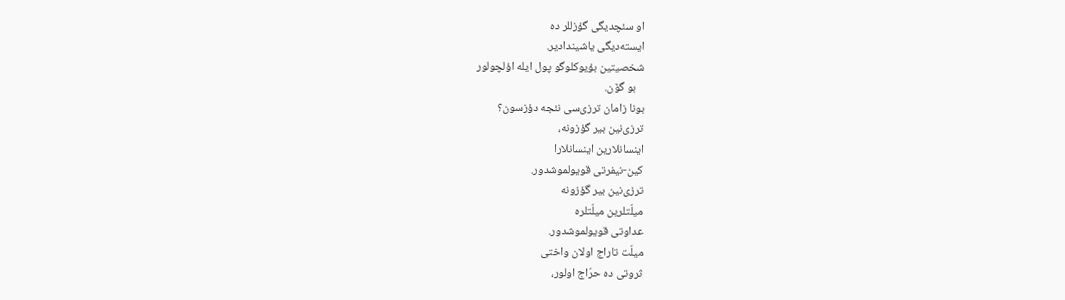او سئچدیگی گؤزللر ده
ایسته‌دیگی یاشیندادیر.
شخصیتین بؤیوکلوگو پول ایله اؤلچولور
   بو گۆن.
بونا زامان ترزی‌سی نئجه دؤزسون؟
ترزی‌نین بیر گؤزونه،
اینسانلارین اینسانلارا
کین-نیفرتی قویولموشدور.
ترزی‌نین بیر گؤزونه
میلّتلرین میلّتلره
عداوتی قویولموشدور.
میلّت تاراج اولان واختی
ثروتی ده حرّاج اولور،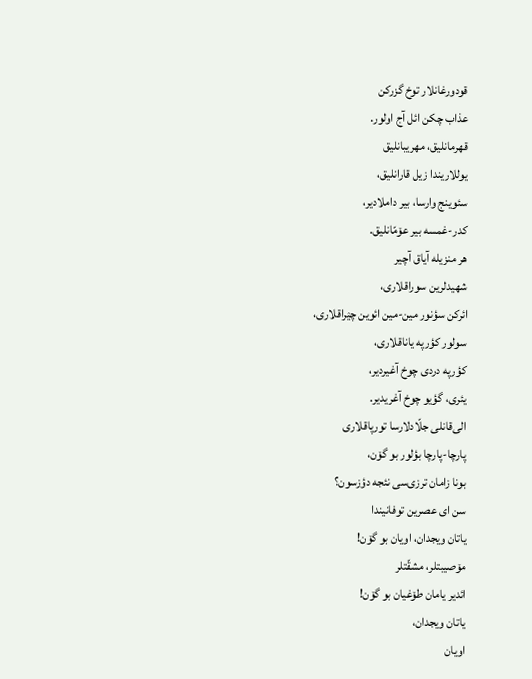قودورغانلار توخ گزرکن
عذاب چکن ائل آج اولور.
قهرمانلیق، مهریبانلیق
یوللاریندا زیل قارانلیق،
سئوینج وارسا، بیر داملادیر،
کدر-غمسه بیر عۆمّانلیق.
هر منزیله آیاق آچیر
شهیدلرین سوراقلاری،
ائرکن سؤنور مین-مین ائوین چؽراقلاری،
سولور کؤرپه یاناقلاری،
کؤرپه دردی چوخ آغیردیر،
یئری، گؤیو چوخ آغریدیر.
الی‌قانلی جلّادلارسا تورپاقلاری
پارچا-پارچا بؤلور بو گۆن،
بونا زامان ترزی‌سی نئجه دؤزسون؟
سن ای عصرین توفانیندا
یاتان ویجدان، اویان بو گۆن!
مۆصیبتلر، مشقّتلر
ائدیر یامان طۆغیان بو گۆن!
یاتان ویجدان،
اویان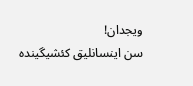ویجدان!
سن اینسانلیق کئشیگینده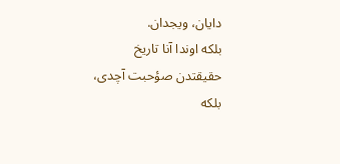دایان، ویجدان.
بلکه اوندا آنا تاریخ
حقیقتدن صؤحبت آچدی،
بلکه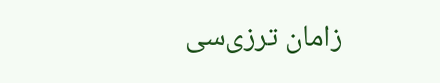زامان ترزی‌سی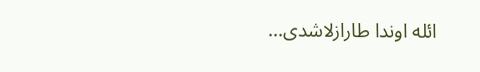ائله اوندا طارازلاشدی...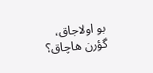بو اولاجاق،
گؤرن هاچاق؟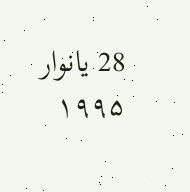28 یانوار ۱۹۹۵